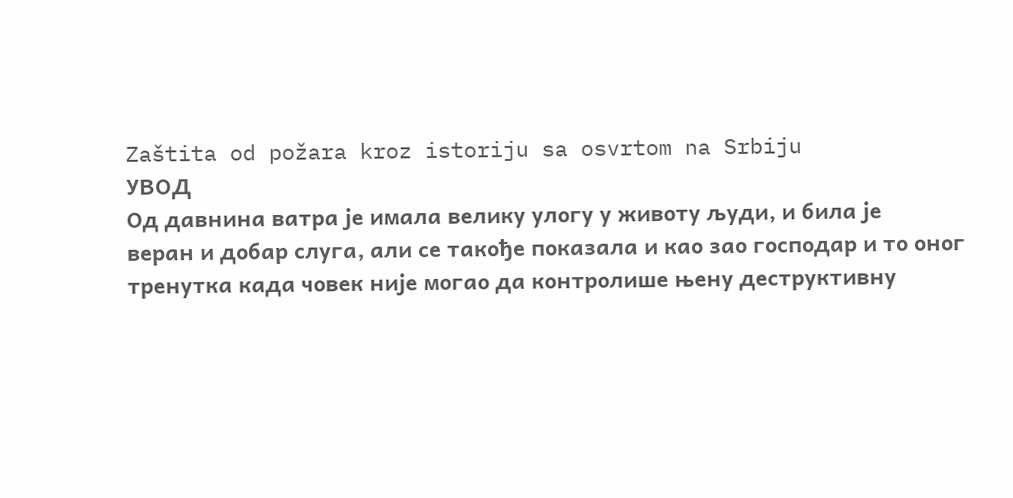Zaštita od požara kroz istoriju sa osvrtom na Srbiju
УВОД
Од давнина ватра је имала велику улогу у животу људи, и била је
веран и добар слуга, али се такође показала и као зао господар и то оног
тренутка када човек није могао да контролише њену деструктивну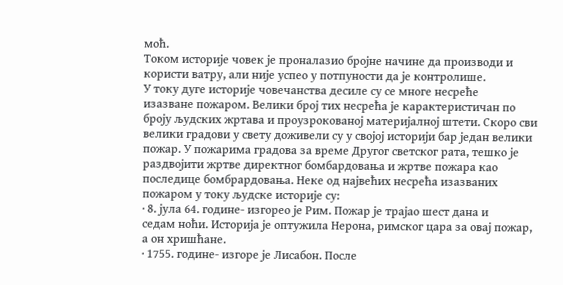моћ.
Током историје човек је проналазио бројне начине да производи и
користи ватру, али није успео у потпуности да је контролише.
У току дуге историје човечанства десиле су се многе несреће
изазване пожаром. Велики број тих несрећа је карактеристичан по
броју људских жртава и проузрокованој материјалној штети. Скоро сви
велики градови у свету доживели су у својој историји бар један велики
пожар. У пожарима градова за време Другог светског рата, тешко је
раздвојити жртве директног бомбардовања и жртве пожара као
последице бомбрардовања. Неке од највећих несрећа изазваних
пожаром у току људске историје су:
· 8. јула 64. године- изгорео је Рим. Пожар је трајао шест дана и
седам ноћи. Историја је оптужила Нерона, римског цара за овај пожар,
а он хришћане.
· 1755. године- изгоре је Лисабон. После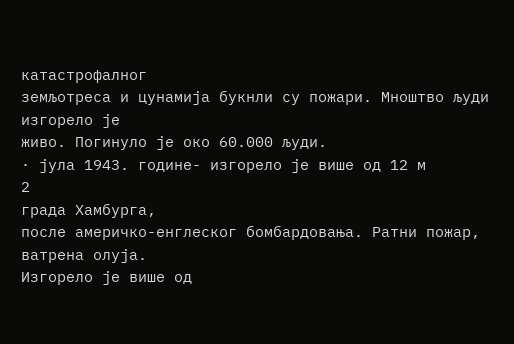катастрофалног
земљотреса и цунамија букнли су пожари. Мноштво људи изгорело је
живо. Погинуло је око 60.000 људи.
· јула 1943. године- изгорело је више од 12 м
2
града Хамбурга,
после америчко-енглеског бомбардовања. Ратни пожар, ватрена олуја.
Изгорело је више од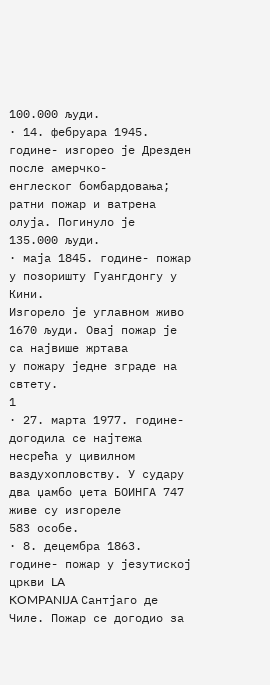100.000 људи.
· 14. фебруара 1945. године- изгорео је Дрезден после амерчко-
енглеског бомбардовања; ратни пожар и ватрена олуја. Погинуло је
135.000 људи.
· маја 1845. године- пожар у позоришту Гуангдонгу у Кини.
Изгорело је углавном живо 1670 људи. Овај пожар је са највише жртава
у пожару једне зграде на свтету.
1
· 27. марта 1977. године- догодила се најтежа несрећа у цивилном
ваздухопловству. У судару два џамбо џета БОИНГА 747 живе су изгореле
583 особе.
· 8. децембра 1863. године- пожар у језутиској цркви LA
KOMPANIJA Сантјаго де Чиле. Пожар се догодио за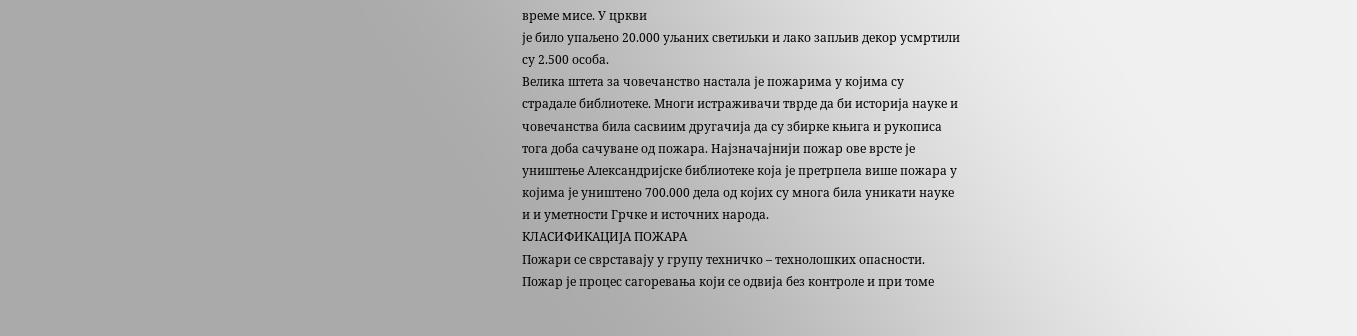време мисе. У цркви
је било упаљено 20.000 уљаних светиљки и лако запљив декор усмртили
су 2.500 особа.
Велика штета за човечанство настала је пожарима у којима су
страдале библиотеке. Многи истраживачи тврде да би историја науке и
човечанства била сасвиим другачија да су збирке књига и рукописа
тога доба сачуване од пожара. Најзначајнији пожар ове врсте је
уништење Александријске библиотеке која је претрпела више пожара у
којима је уништено 700.000 дела од којих су многа била уникати науке
и и уметности Грчке и источних народа.
КЛАСИФИКАЦИЈА ПОЖАРА
Пожари се сврставају у групу техничко – технолошких опасности.
Пожар је процес сагоревања који се одвија без контроле и при томе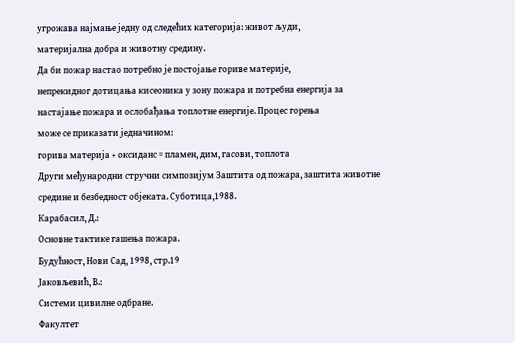угрожава најмање једну од следећих категорија: живот људи,
материјална добра и животну средину.
Да би пожар настао потребно је постојање гориве материје,
непрекидног дотицања кисеоника у зону пожара и потребна енергија за
настајање пожара и ослобађања топлотне енергије. Процес горења
може се приказати једначином:
горива материја + оксиданс = пламен, дим, гасови, топлота
Други међународни стручни симпозијум Заштита од пожара, заштита животне
средине и безбедност објеката. Суботица,1988.
Карабасил, Д.:
Основне тактике гашења пожара.
Будућност, Нови Сад, 1998, стр.19
Јаковљевић, В.:
Системи цивилне одбране.
Факултет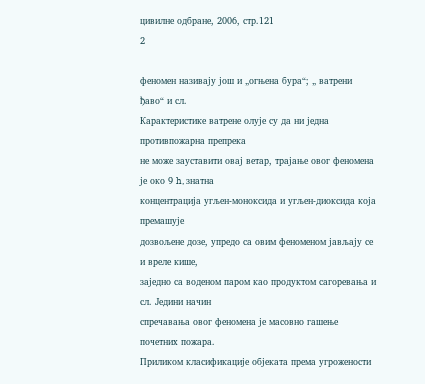цивилне одбране, 2006, стр.121
2

феномен називају још и „огњена бура“; „ ватрени ђаво“ и сл.
Карактеристике ватрене олује су да ни једна противпожарна препрека
не може зауставити овај ветар, трајање овог феномена је око 9 h, знатна
концентрација угљен-моноксида и угљен-диоксида која премашује
дозвољене дозе, упредо са овим феноменом јављају се и вреле кише,
заједно са воденом паром као продуктом сагоревања и сл. Једини начин
спречавања овог феномена је масовно гашење почетних пожара.
Приликом класификације објеката према угрожености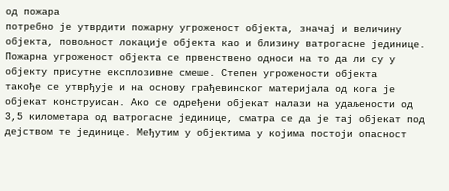од пожара
потребно је утврдити пожарну угроженост објекта, значај и величину
објекта, повољност локације објекта као и близину ватрогасне јединице.
Пожарна угроженост објекта се првенствено односи на то да ли су у
објекту присутне експлозивне смеше. Степен угрожености објекта
такође се утврђује и на основу грађевинског материјала од кога је
објекат конструисан. Ако се одређени објекат налази на удаљености од
3,5 километара од ватрогасне јединице, сматра се да је тај објекат под
дејством те јединице. Међутим у објектима у којима постоји опасност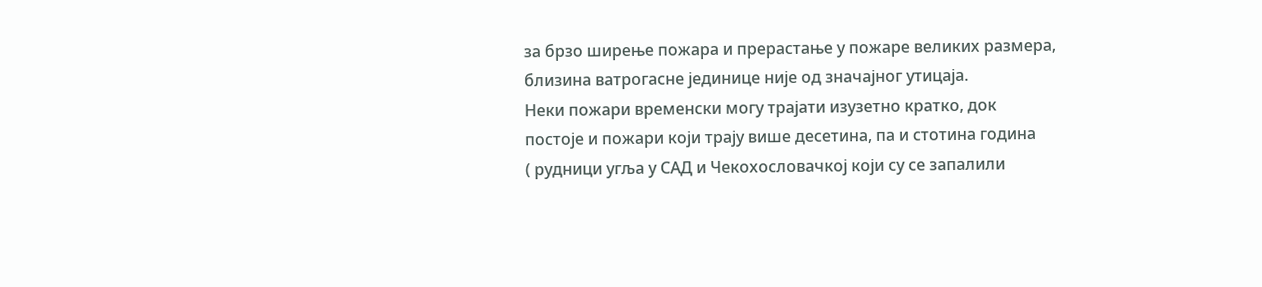за брзо ширење пожара и прерастање у пожаре великих размера,
близина ватрогасне јединице није од значајног утицаја.
Неки пожари временски могу трајати изузетно кратко, док
постоје и пожари који трају више десетина, па и стотина година
( рудници угља у САД и Чекохословачкој који су се запалили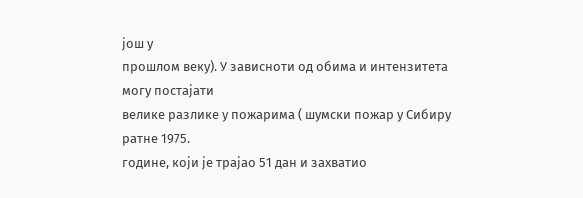још у
прошлом веку). У зависноти од обима и интензитета могу постајати
велике разлике у пожарима ( шумски пожар у Сибиру ратне 1975.
године, који је трајао 51 дан и захватио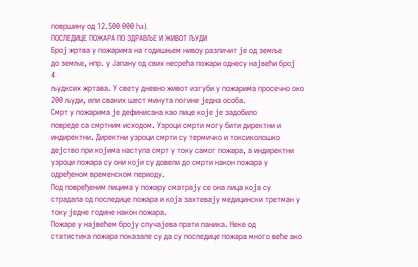површину од 12.500 000 ha).
ПОСЛЕДИЦЕ ПОЖАРА ПО ЗДРАВЉЕ И ЖИВОТ ЉУДИ
Број жртва у пожарима на годишњем нивоу различит је од земље
до земље, нпр. у Јапану од свих несрећа пожари однесу највећи број
4
људксих жртава. У свету дневно живот изгуби у пожарима просечно око
200 људи, или сваких шест минута погине једна особа.
Смрт у пожарима је дефинисана као лице које је задобило
повреде са смртним исходом. Узроци смрти могу бити директни и
индиректни. Директни узроци смрти су термичко и токсиколошко
дејство при којима наступа смрт у току самог пожара, а индиректни
узроци пожара су они који су довели до смрти након пожара у
одређеном временском периоду.
Под повређеним лицима у пожару сматрају се она лица која су
страдала од последице пожара и која захтевају медицински третман у
току једне године након пожара.
Пожаре у највећем броју случајева прати паника. Неке од
статистика пожара показале су да су последице пожара много веће ако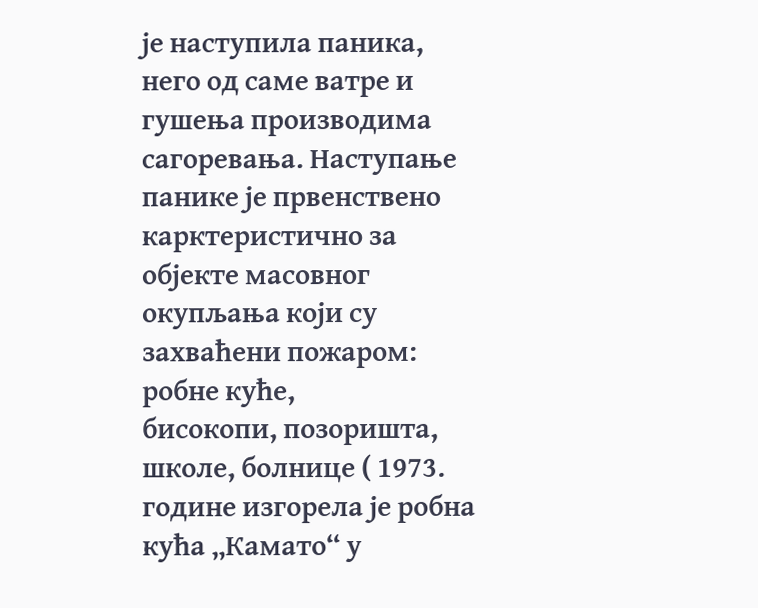је наступила паника, него од саме ватре и гушења производима
сагоревања. Наступање панике је првенствено карктеристично за
објекте масовног окупљања који су захваћени пожаром: робне куће,
бисокопи, позоришта, школе, болнице ( 1973. године изгорела је робна
кућа „Камато“ у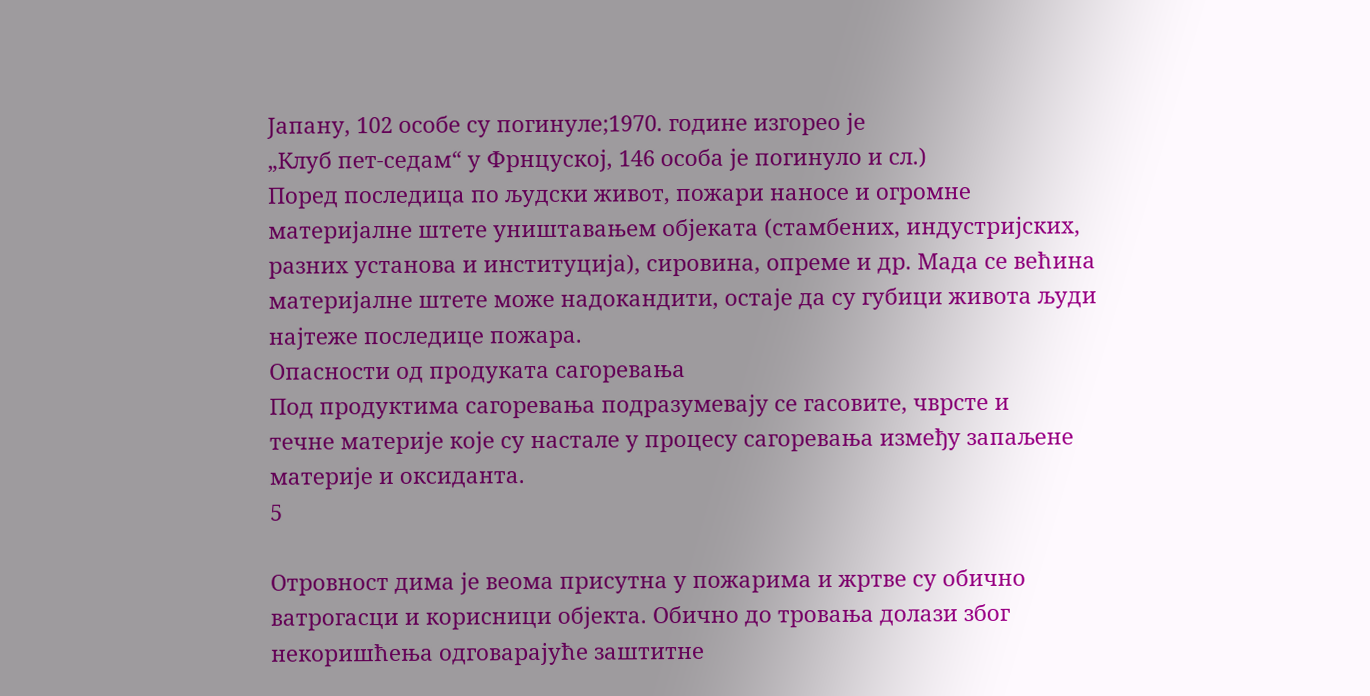Јапану, 102 особе су погинуле;1970. године изгорео је
„Клуб пет-седам“ у Фрнцуској, 146 особа је погинуло и сл.)
Поред последица по људски живот, пожари наносе и огромне
материјалне штете уништавањем објеката (стамбених, индустријских,
разних установа и институција), сировина, опреме и др. Мада се већина
материјалне штете може надокандити, остаје да су губици живота људи
најтеже последице пожара.
Oпасности од продуката сагоревања
Под продуктима сагоревања подразумевају се гасовите, чврсте и
течне материје које су настале у процесу сагоревања између запаљене
материје и оксиданта.
5

Отровност дима је веома присутна у пожарима и жртве су обично
ватрогасци и корисници објекта. Обично до тровања долази због
некоришћења одговарајуће заштитне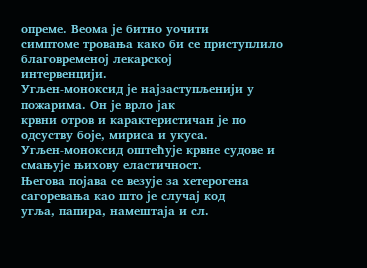опреме. Веома је битно уочити
симптоме тровања како би се приступлило благовременој лекарској
интервенцији.
Угљен-моноксид је најзаступљенији у пожарима. Он је врло јак
крвни отров и карактеристичан је по одсуству боје, мириса и укуса.
Угљен-моноксид оштећује крвне судове и смањује њихову еластичност.
Његова појава се везује за хетерогена сагоревања као што је случај код
угља, папира, намештаја и сл.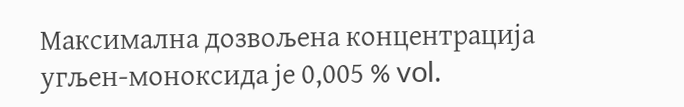Максимална дозвољена концентрација
угљен-моноксида је 0,005 % vol.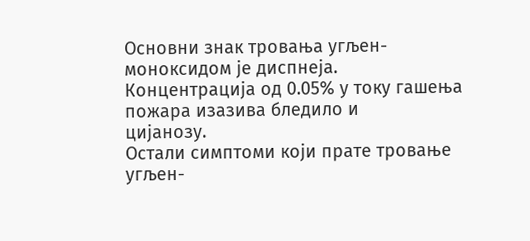Основни знак тровања угљен-моноксидом је диспнеја.
Концентрација од 0.05% у току гашења пожара изазива бледило и
цијанозу.
Остали симптоми који прате тровање угљен-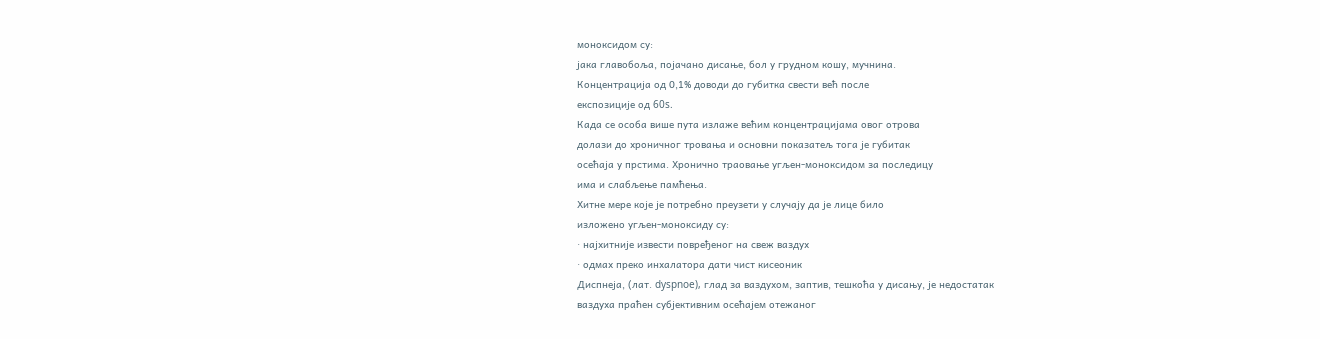моноксидом су:
јака главобоља, појачано дисање, бол у грудном кошу, мучнина.
Концентрација од 0,1% доводи до губитка свести већ после
експозиције од 60s.
Када се особа више пута излаже већим концентрацијама овог отрова
долази до хроничног тровања и основни показатељ тога је губитак
осећаја у прстима. Хронично траовање угљен-моноксидом за последицу
има и слабљење памћења.
Хитне мере које је потребно преузети у случају да је лице било
изложено угљен-моноксиду су:
· најхитније извести повређеног на свеж ваздух
· одмах преко инхалатора дати чист кисеоник
Диспнеја, (лат. dyspnoe), глад за ваздухом, заптив, тешкоћа у дисању, је недостатак
ваздуха праћен субјективним осећајем отежаног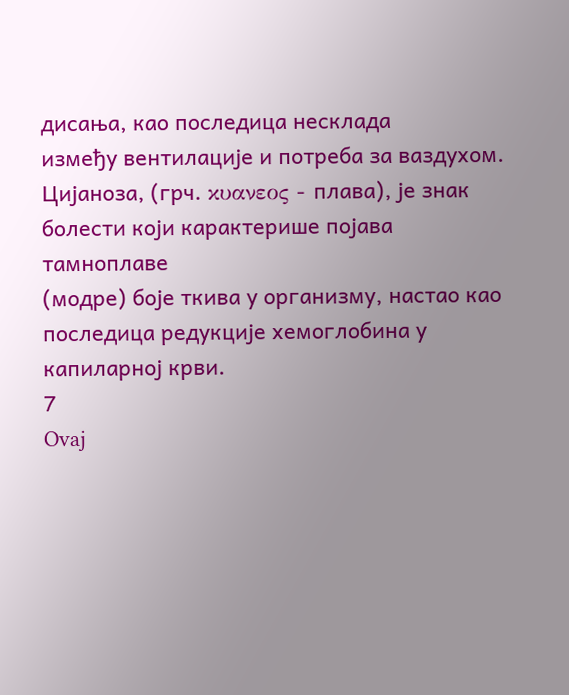дисања, као последица несклада
између вентилације и потреба за ваздухом.
Цијаноза, (грч. κυανεος - плава), је знак болести који карактерише појава тамноплаве
(модре) боје ткива у организму, настао као последица редукције хемоглобина у
капиларној крви.
7
Ovaj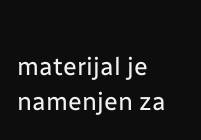materijal je namenjen za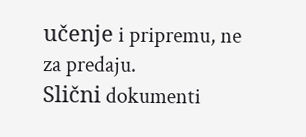učenje i pripremu, ne za predaju.
Slični dokumenti